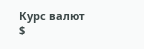Курс валют
$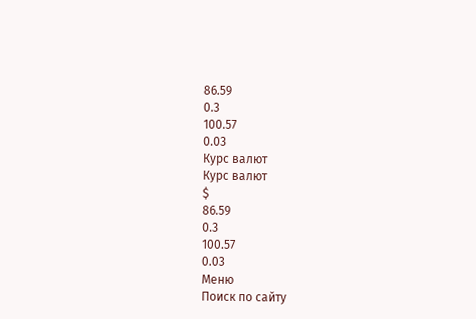86.59
0.3
100.57
0.03
Курс валют
Курс валют
$
86.59
0.3
100.57
0.03
Меню
Поиск по сайту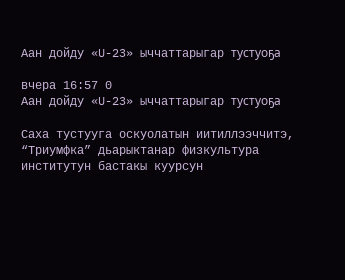Аан дойду «U-23» ыччаттарыгар тустуоҕа

вчера 16:57 0
Аан дойду «U-23» ыччаттарыгар тустуоҕа

Саха тустууга оскуолатын иитиллээччитэ, “Триумфка” дьарыктанар физкультура институтун бастакы куурсун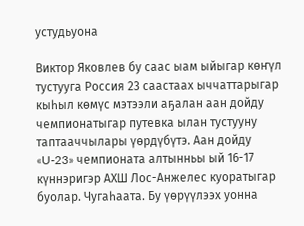устудьуона

Виктор Яковлев бу саас ыам ыйыгар көҥүл тустууга Россия 23 саастаах ыччаттарыгар кыһыл көмүс мэтээли аҕалан аан дойду чемпионатыгар путевка ылан тустууну таптааччылары үөрдүбүтэ. Аан дойду «U-23» чемпионата алтынньы ый 16-17 күннэригэр АХШ Лос-Анжелес куоратыгар буолар. Чугаһаата. Бу үөрүүлээх уонна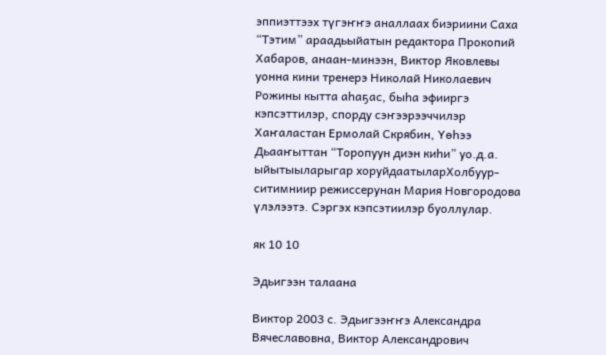эппиэттээх түгэҥҥэ аналлаах биэриини Саха “Тэтим” араадьыйатын редактора Прокопий Хабаров, анаан-минээн, Виктор Яковлевы уонна кини тренерэ Николай Николаевич Рожины кытта аһаҕас, быһа эфииргэ кэпсэттилэр, спорду сэҥээрээччилэр Хаҥаластан Ермолай Скрябин, Үөһээ Дьааҥыттан “Торопуун диэн киһи” уо.д.а. ыйытыыларыгар хоруйдаатыларХолбуур-ситимниир режиссерунан Мария Новгородова үлэлээтэ. Сэргэх кэпсэтиилэр буоллулар.

як 10 10

Эдьигээн талаана

Виктор 2003 с. Эдьигээҥҥэ Александра Вячеславовна, Виктор Александрович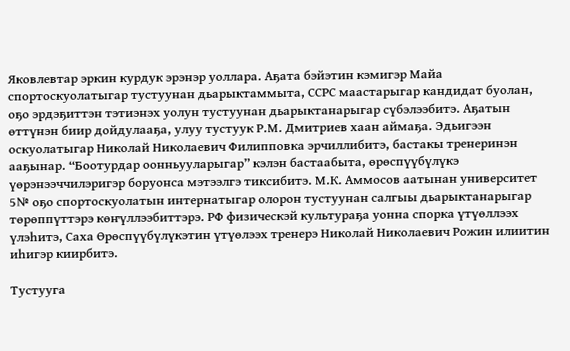Яковлевтар эркин курдук эрэнэр уоллара. Аҕата бэйэтин кэмигэр Майа спортоскуолатыгар тустуунан дьарыктаммыта, ССРС маастарыгар кандидат буолан, оҕо эрдэҕиттэн тэтиэнэх уолун тустуунан дьарыктанарыгар сүбэлээбитэ. Аҕатын өттүнэн биир дойдулааҕа, улуу тустуук Р.М. Дмитриев хаан аймаҕа. Эдьигээн оскуолатыгар Николай Николаевич Филипповка эрчиллибитэ, бастакы тренеринэн ааҕынар. “Боотурдар оонньууларыгар” кэлэн бастаабыта, өрөспүүбүлүкэ үөрэнээччилэригэр боруонса мэтээлгэ тиксибитэ. М.К. Аммосов аатынан университет 5№ оҕо спортоскуолатын интернатыгар олорон тустуунан салгыы дьарыктанарыгар төрөппүттэрэ көҥүллээбиттэрэ. РФ физическэй культураҕа уонна спорка үтүөллээх үлэһитэ, Саха Өрөспүүбүлүкэтин үтүөлээх тренерэ Николай Николаевич Рожин илиитин иһигэр киирбитэ.

Тустууга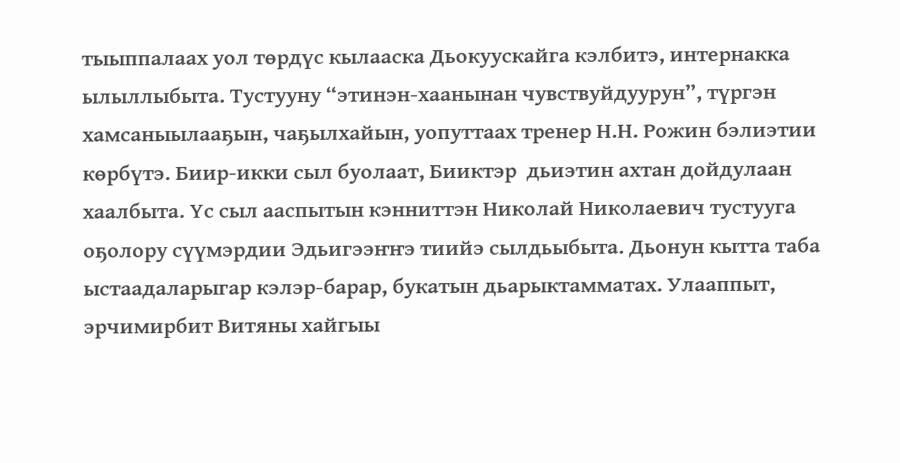тыыппалаах уол төрдүс кылааска Дьокуускайга кэлбитэ, интернакка ылыллыбыта. Тустууну “этинэн-хаанынан чувствуйдуурун”, түргэн хамсаныылааҕын, чаҕылхайын, уопуттаах тренер Н.Н. Рожин бэлиэтии көрбүтэ. Биир-икки сыл буолаат, Бииктэр  дьиэтин ахтан дойдулаан хаалбыта. Үс сыл ааспытын кэнниттэн Николай Николаевич тустууга оҕолору сүүмэрдии Эдьигээҥҥэ тиийэ сылдьыбыта. Дьонун кытта таба ыстаадаларыгар кэлэр-барар, букатын дьарыктамматах. Улааппыт, эрчимирбит Витяны хайгыы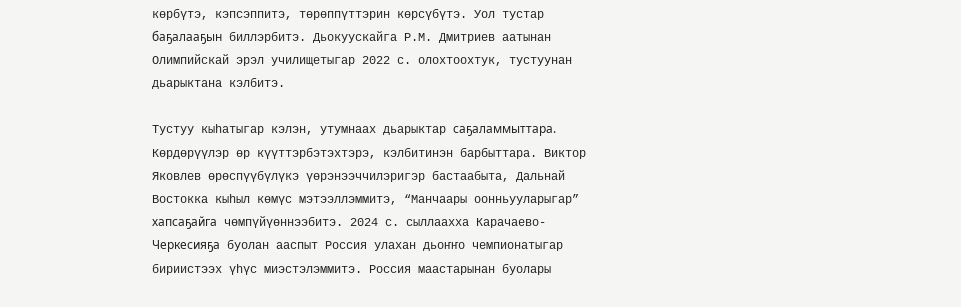көрбүтэ, кэпсэппитэ, төрөппүттэрин көрсүбүтэ. Уол тустар баҕалааҕын биллэрбитэ. Дьокуускайга Р.М. Дмитриев аатынан Олимпийскай эрэл училищетыгар 2022 с. олохтоохтук, тустуунан дьарыктана кэлбитэ.

Тустуу кыһатыгар кэлэн, утумнаах дьарыктар саҕаламмыттара. Көрдөрүүлэр өр күүттэрбэтэхтэрэ, кэлбитинэн барбыттара. Виктор Яковлев өрөспүүбүлүкэ үөрэнээччилэригэр бастаабыта, Дальнай Востокка кыһыл көмүс мэтээллэммитэ, “Манчаары оонньууларыгар” хапсаҕайга чөмпүйүөннээбитэ. 2024 с. сыллаахха Карачаево-Черкесияҕа буолан ааспыт Россия улахан дьоҥҥо чемпионатыгар бириистээх үһүс миэстэлэммитэ. Россия маастарынан буолары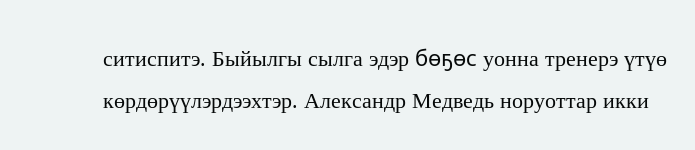ситиспитэ. Быйылгы сылга эдэр бөҕөс уонна тренерэ үтүө көрдөрүүлэрдээхтэр. Александр Медведь норуоттар икки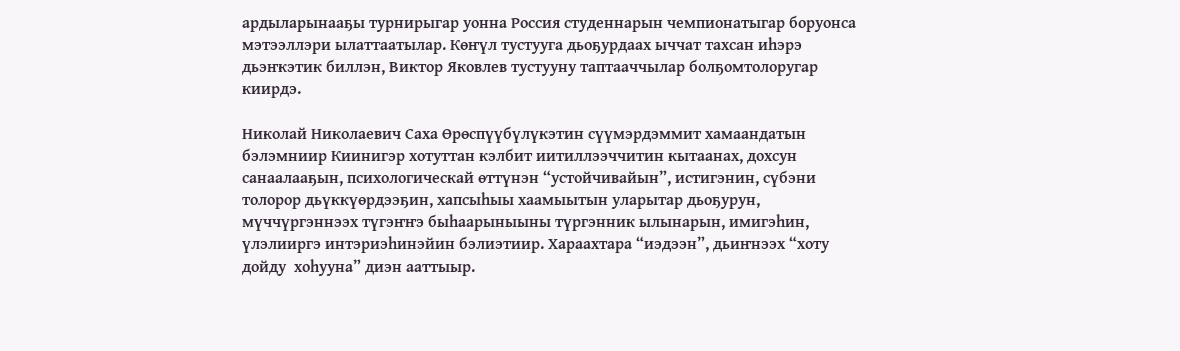ардыларынааҕы турнирыгар уонна Россия студеннарын чемпионатыгар боруонса мэтээллэри ылаттаатылар. Көҥүл тустууга дьоҕурдаах ыччат тахсан иһэрэ дьэҥкэтик биллэн, Виктор Яковлев тустууну таптааччылар болҕомтолоругар киирдэ.

Николай Николаевич Саха Өрөспүүбүлүкэтин сүүмэрдэммит хамаандатын бэлэмниир Киинигэр хотуттан кэлбит иитиллээччитин кытаанах, дохсун санаалааҕын, психологическай өттүнэн “устойчивайын”, истигэнин, сүбэни толорор дьүккүөрдээҕин, хапсыһыы хаамыытын уларытар дьоҕурун, мүччүргэннээх түгэҥҥэ быһаарыныыны түргэнник ылынарын, имигэһин, үлэлииргэ интэриэһинэйин бэлиэтиир. Хараахтара “иэдээн”, дьиҥнээх “хоту дойду  хоһууна” диэн ааттыыр.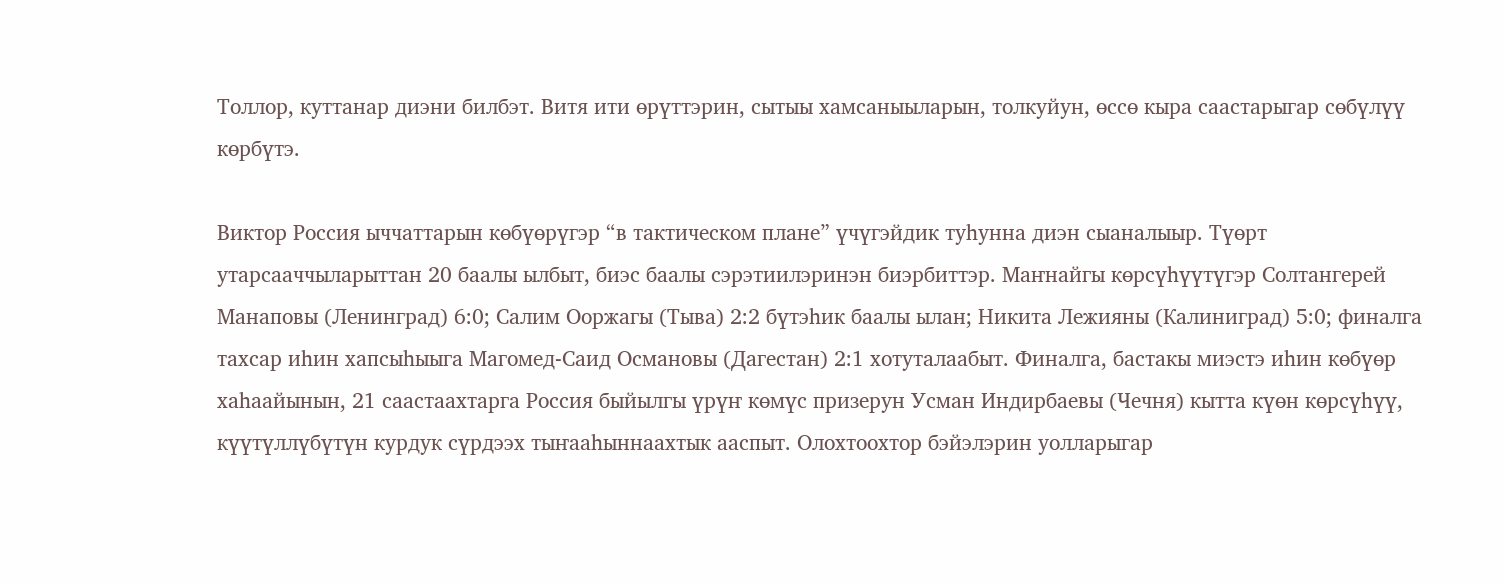Толлор, куттанар диэни билбэт. Витя ити өрүттэрин, сытыы хамсаныыларын, толкуйун, өссө кыра саастарыгар сөбүлүү көрбүтэ.

Виктор Россия ыччаттарын көбүөрүгэр “в тактическом плане” үчүгэйдик туһунна диэн сыаналыыр. Түөрт утарсааччыларыттан 20 баалы ылбыт, биэс баалы сэрэтиилэринэн биэрбиттэр. Маҥнайгы көрсүһүүтүгэр Солтангерей Манаповы (Ленинград) 6:0; Салим Ооржагы (Тыва) 2:2 бүтэһик баалы ылан; Никита Лежияны (Калиниград) 5:0; финалга тахсар иһин хапсыһыыга Магомед-Саид Османовы (Дагестан) 2:1 хотуталаабыт. Финалга, бастакы миэстэ иһин көбүөр хаһаайынын, 21 саастаахтарга Россия быйылгы үрүҥ көмүс призерун Усман Индирбаевы (Чечня) кытта күөн көрсүһүү, күүтүллүбүтүн курдук сүрдээх тыҥааһыннаахтык ааспыт. Олохтоохтор бэйэлэрин уолларыгар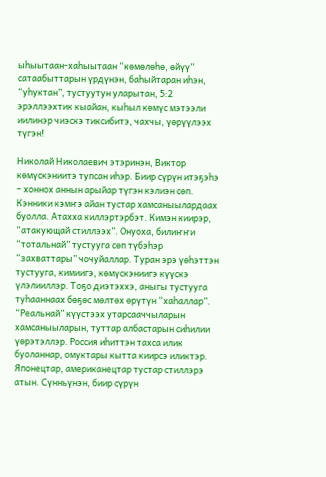ыһыытаан-хаһыытаан “көмөлөһө, өйүү” сатаабыттарын үрдүнэн, баһыйтаран иһэн, “уһуктан”, тустуутун уларытан, 5:2 эрэллээхтик кыайан, кыһыл көмүс мэтээли иилинэр чиэскэ тиксибитэ, чахчы, үөрүүлээх түгэн!

Николай Николаевич этэринэн, Виктор көмүскэниитэ тупсан иһэр. Биир сүрүн итэҕэһэ – хоннох аннын арыйар түгэн кэлиэн сөп. Кэнники кэмҥэ айан тустар хамсаныылардаах буолла. Атахха киллэртэрбэт. Кимэн киирэр, “атакующай стиллээх”. Онуоха, билиҥҥи “тотальнай” тустууга сөп түбэһэр “захваттары” чочуйаллар. Туран эрэ үөһэттэн тустууга, кимиигэ, көмүскэниигэ күүскэ үлэлииллэр. Тоҕо диэтэххэ, аныгы тустууга туһааннаах бөҕөс мөлтөх өрүтүн “хаһаллар”.  “Реальнай” күүстээх утарсааччыларын хамсаныыларын, туттар албастарын сиһилии үөрэтэллэр. Россия иһиттэн тахса илик буоланнар, омуктары кытта киирсэ иликтэр. Японецтар, американецтар тустар стиллэрэ атын. Сүнньүнэн, биир сүрүн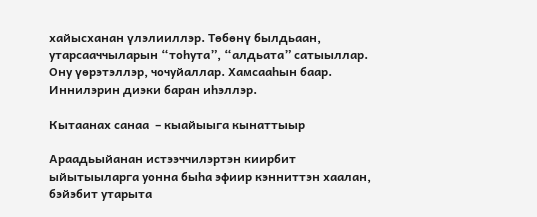хайысханан үлэлииллэр. Төбөнү былдьаан, утарсааччыларын “тоһута”, “алдьата” сатыыллар. Ону үөрэтэллэр, чочуйаллар. Хамсааһын баар. Иннилэрин диэки баран иһэллэр.

Кытаанах санаа  – кыайыыга кынаттыыр

Араадьыйанан истээччилэртэн киирбит ыйытыыларга уонна быһа эфиир кэнниттэн хаалан, бэйэбит утарыта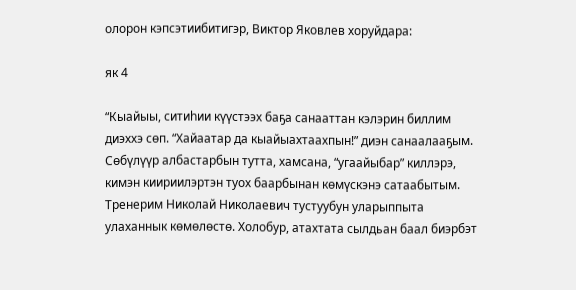олорон кэпсэтиибитигэр, Виктор Яковлев хоруйдара:

як 4

“Кыайыы, ситиһии күүстээх баҕа санааттан кэлэрин биллим диэххэ сөп. “Хайаатар да кыайыахтаахпын!” диэн санаалааҕым. Сөбүлүүр албастарбын тутта, хамсана, “угаайыбар” киллэрэ, кимэн киириилэртэн туох баарбынан көмүскэнэ сатаабытым. Тренерим Николай Николаевич тустуубун уларыппыта улаханнык көмөлөстө. Холобур, атахтата сылдьан баал биэрбэт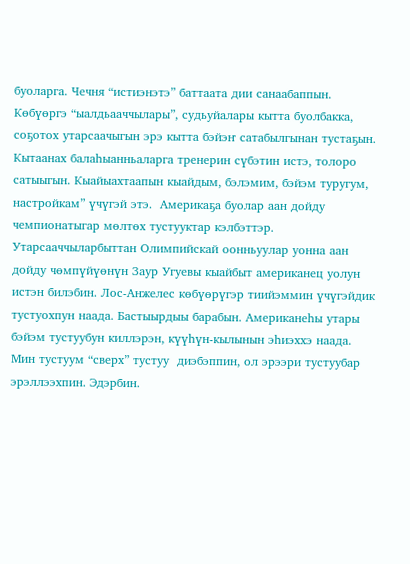буоларга. Чечня “истиэнэтэ” баттаата дии санаабаппын. Көбүөргэ “ыалдьааччылары”, судьуйалары кытта буолбакка, соҕотох утарсаачыгын эрэ кытта бэйэҥ сатабылгынан тустаҕын. Кытаанах балаһыанньаларга тренерин сүбэтин истэ, толоро сатыыгын. Кыайыахтаапын кыайдым, бэлэмим, бэйэм туругум, настройкам” үчүгэй этэ.  Америкаҕа буолар аан дойду чемпионатыгар мөлтөх тустууктар кэлбэттэр. Утарсааччыларбыттан Олимпийскай оонньуулар уонна аан дойду чөмпүйүөнүн Заур Угуевы кыайбыт американец уолун истэн билэбин. Лос-Анжелес көбүөрүгэр тиийэммин үчүгэйдик тустуохпун наада. Бастыырдыы барабын. Американеһы утары бэйэм тустуубун киллэрэн, күүһүн-кылынын эһиэххэ наада. Мин тустуум “сверх” тустуу  диэбэппин, ол эрээри тустуубар эрэллээхпин. Эдэрбин.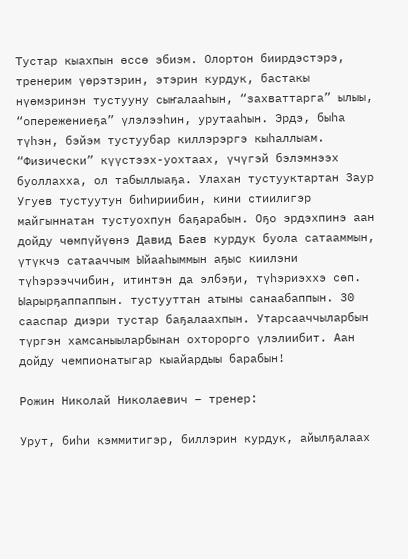Тустар кыахпын өссө эбиэм. Олортон биирдэстэрэ, тренерим үөрэтэрин, этэрин курдук, бастакы нүөмэринэн тустууну сыҥалааһын, “захваттарга” ылыы, “опережениеҕа” үлэлээһин, урутааһын. Эрдэ, быһа түһэн, бэйэм тустуубар киллэрэргэ кыһаллыам. “Физически” күүстээх-уохтаах, үчүгэй бэлэмнээх буоллахха, ол табыллыаҕа. Улахан тустууктартан Заур Угуев тустуутун биһириибин, кини стиилигэр майгыннатан тустуохпун баҕарабын. Оҕо эрдэхпинэ аан дойду чөмпүйүөнэ Давид Баев курдук буола сатааммын, үтүкчэ сатааччым Ыйааһыммын аҕыс киилэни түһэрээччибин, итинтэн да элбэҕи, түһэриэххэ сөп. Ыарырҕаппаппын. тустууттан атыны санаабаппын. 30 сааспар диэри тустар баҕалаахпын. Утарсааччыларбын түргэн хамсаныыларбынан охторорго үлэлиибит. Аан дойду чемпионатыгар кыайардыы барабын!

Рожин Николай Николаевич – тренер:

Урут, биһи кэммитигэр, биллэрин курдук, айылҕалаах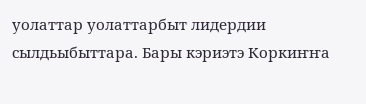уолаттар уолаттарбыт лидердии сылдьыбыттара. Бары кэриэтэ Коркиҥҥа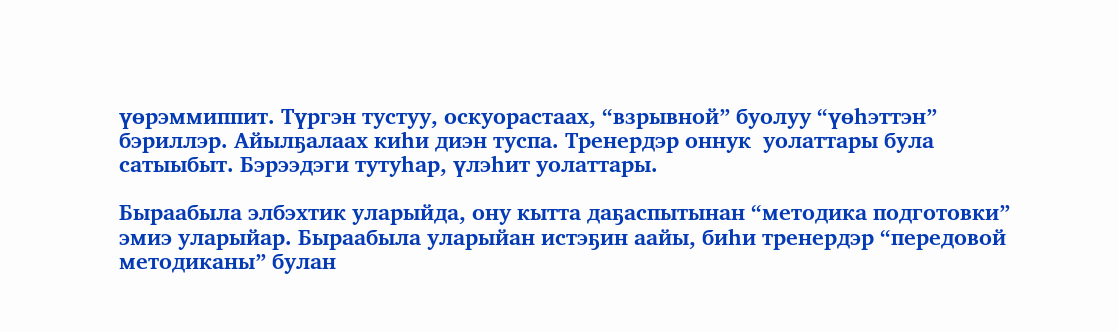үөрэммиппит. Түргэн тустуу, оскуорастаах, “взрывной” буолуу “үөһэттэн” бэриллэр. Айылҕалаах киһи диэн туспа. Тренердэр оннук  уолаттары була сатыыбыт. Бэрээдэги тутуһар, үлэһит уолаттары.

Быраабыла элбэхтик уларыйда, ону кытта даҕаспытынан “методика подготовки” эмиэ уларыйар. Быраабыла уларыйан истэҕин аайы, биһи тренердэр “передовой методиканы” булан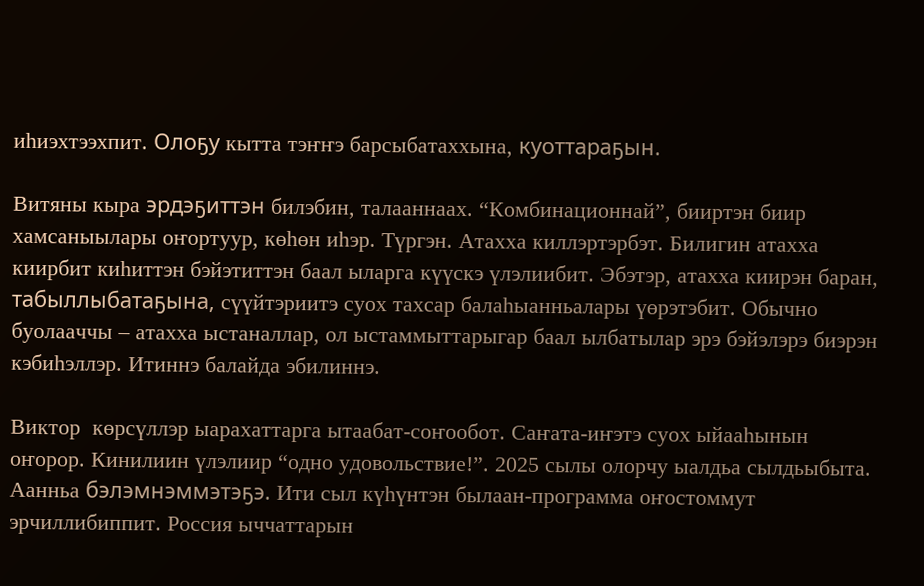иһиэхтээхпит. Олоҕу кытта тэҥҥэ барсыбатаххына, куоттараҕын.

Витяны кыра эрдэҕиттэн билэбин, талааннаах. “Комбинационнай”, бииртэн биир хамсаныылары оҥортуур, көһөн иһэр. Түргэн. Атахха киллэртэрбэт. Билигин атахха киирбит киһиттэн бэйэтиттэн баал ыларга күүскэ үлэлиибит. Эбэтэр, атахха киирэн баран, табыллыбатаҕына, сүүйтэриитэ суох тахсар балаһыанньалары үөрэтэбит. Обычно буолааччы – атахха ыстаналлар, ол ыстаммыттарыгар баал ылбатылар эрэ бэйэлэрэ биэрэн кэбиһэллэр. Итиннэ балайда эбилиннэ.

Виктор  көрсүллэр ыарахаттарга ытаабат-соҥообот. Саҥата-иҥэтэ суох ыйааһынын оҥорор. Кинилиин үлэлиир “одно удовольствие!”. 2025 сылы олорчу ыалдьа сылдьыбыта. Аанньа бэлэмнэммэтэҕэ. Ити сыл күһүнтэн былаан-программа оҥостоммут эрчиллибиппит. Россия ыччаттарын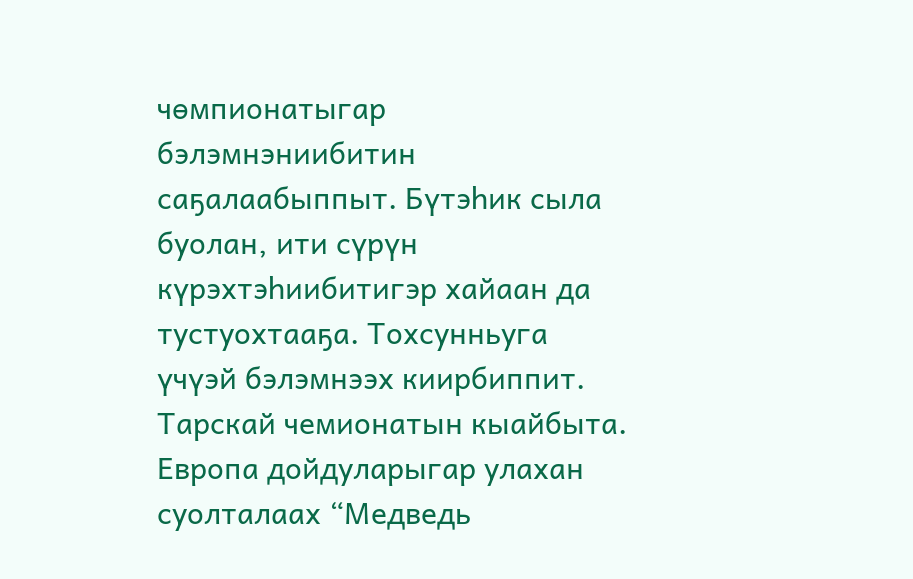чөмпионатыгар бэлэмнэниибитин саҕалаабыппыт. Бүтэһик сыла буолан, ити сүрүн күрэхтэһиибитигэр хайаан да тустуохтааҕа. Тохсунньуга үчүэй бэлэмнээх киирбиппит. Тарскай чемионатын кыайбыта. Европа дойдуларыгар улахан суолталаах “Медведь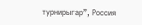турнирыгар”, Россия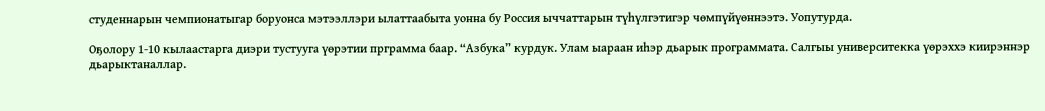студеннарын чемпионатыгар боруонса мэтээллэри ылаттаабыта уонна бу Россия ыччаттарын түһүлгэтигэр чөмпүйүөннээтэ. Уопутурда.

Оҕолору 1-10 кылаастарга диэри тустууга үөрэтии прграмма баар. “Азбука” курдук. Улам ыараан иһэр дьарык программата. Салгыы университекка үөрэххэ киирэннэр дьарыктаналлар.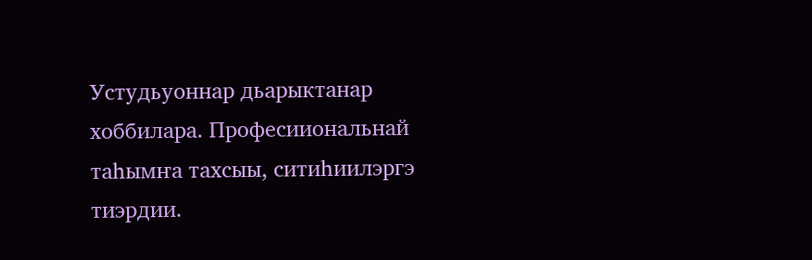Устудьуоннар дьарыктанар хоббилара. Професииональнай таһымҥа тахсыы, ситиһиилэргэ тиэрдии.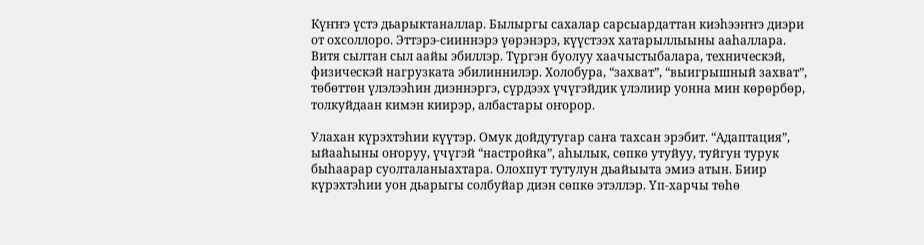Күҥҥэ үстэ дьарыктаналлар. Былыргы сахалар сарсыардаттан киэһээҥҥэ диэри от охсоллоро. Эттэрэ-сииннэрэ үөрэнэрэ, күүстээх хатарыллыыны ааһаллара. Витя сылтан сыл аайы эбиллэр. Түргэн буолуу хаачыстыбалара, техническэй, физическэй нагрузката эбилиннилэр. Холобура, “захват”, “выигрышный захват”, төбөттөн үлэлээһин диэннэргэ, сүрдээх үчүгэйдик үлэлиир уонна мин көрөрбөр,  толкуйдаан кимэн киирэр, албастары оҥорор.

Улахан күрэхтэһии күүтэр. Омук дойдутугар саҥа тахсан эрэбит. “Адаптация”,  ыйааһыны оҥоруу, үчүгэй “настройка”, аһылык, сөпкө утуйуу, туйгун турук быһаарар суолталаныахтара. Олохпут тутулун дьайыыта эмиэ атын. Биир күрэхтэһии уон дьарыгы солбуйар диэн сөпкө этэллэр. Үп-харчы төһө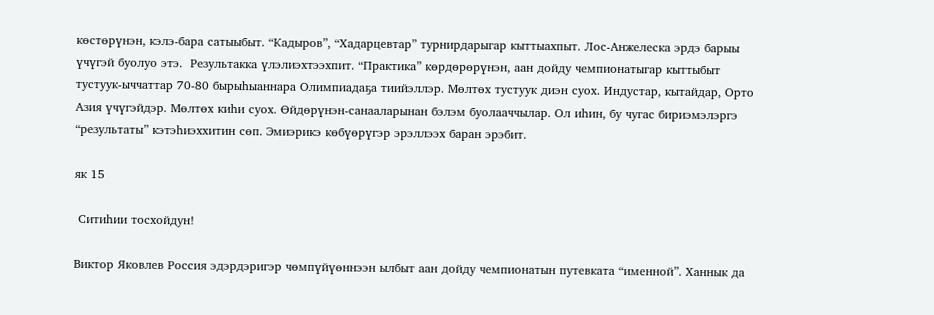көстөрүнэн, кэлэ-бара сатыыбыт. “Кадыров”, “Хадарцевтар” турнирдарыгар кыттыахпыт. Лос-Анжелеска эрдэ барыы үчүгэй буолуо этэ.  Результакка үлэлиэхтээхпит. “Практика” көрдөрөрүнэн, аан дойду чемпионатыгар кыттыбыт тустуук-ыччаттар 70-80 бырыһыаннара Олимпиадаҕа тиийэллэр. Мөлтөх тустуук диэн суох. Индустар, кытайдар, Орто Азия үчүгэйдэр. Мөлтөх киһи суох. Өйдөрүнэн-санааларынан бэлэм буолааччылар. Ол иһин, бу чугас бириэмэлэргэ “результаты” кэтэһиэххитин сөп. Эмиэрикэ көбүөрүгэр эрэллээх баран эрэбит.

як 15

 Ситиһии тосхойдун!

Виктор Яковлев Россия эдэрдэригэр чөмпүйүөннээн ылбыт аан дойду чемпионатын путевката “именной”. Ханнык да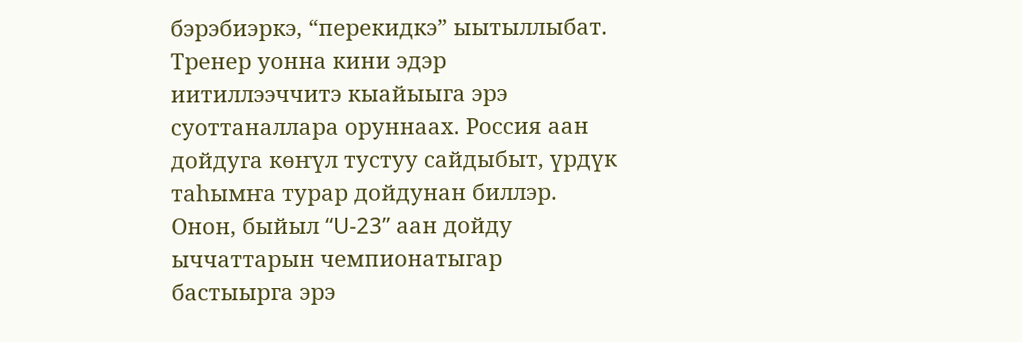бэрэбиэркэ, “перекидкэ” ыытыллыбат. Тренер уонна кини эдэр иитиллээччитэ кыайыыга эрэ суоттаналлара оруннаах. Россия аан дойдуга көҥүл тустуу сайдыбыт, үрдүк таһымҥа турар дойдунан биллэр. Онон, быйыл “U-23” аан дойду ыччаттарын чемпионатыгар бастыырга эрэ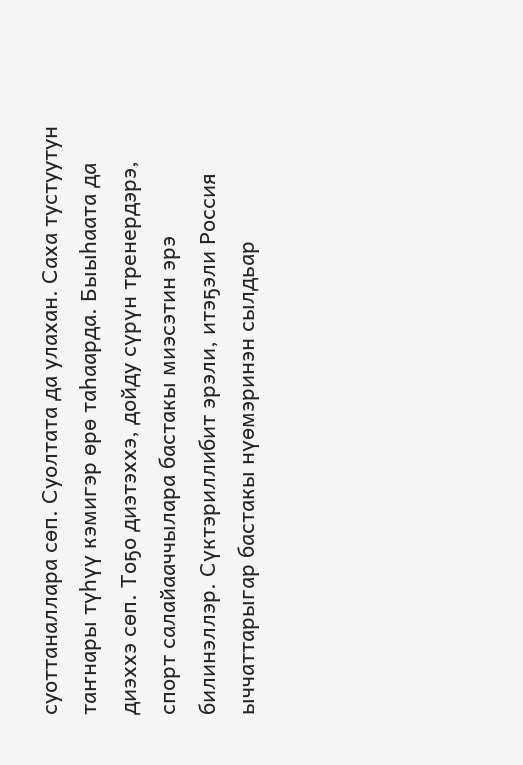суоттаналлара сөп. Суолтата да улахан. Саха тустуутун  таҥнары түһүү кэмигэр өрө таһаарда. Быыһаата да диэххэ сөп. Тоҕо диэтэххэ, дойду сүрүн тренердэрэ, спорт салайааччылара бастакы миэсэтин эрэ билинэллэр. Сүктэриллибит эрэли, итэҕэли Россия ыччаттарыгар бастакы нүөмэринэн сылдьар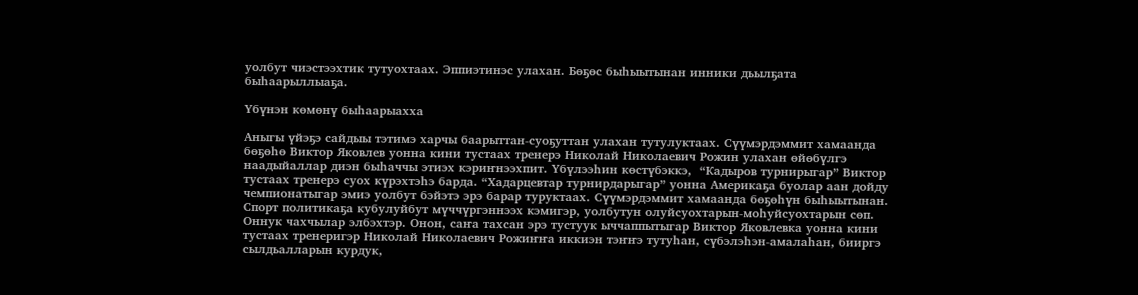уолбут чиэстээхтик тутуохтаах. Эппиэтинэс улахан. Бөҕөс быһыытынан инники дьылҕата быһаарыллыаҕа.

Үбүнэн көмөнү быһаарыахха

Аныгы үйэҕэ сайдыы тэтимэ харчы баарыттан-суоҕуттан улахан тутулуктаах. Сүүмэрдэммит хамаанда бөҕөһө Виктор Яковлев уонна кини тустаах тренерэ Николай Николаевич Рожин улахан өйөбүлгэ наадыйаллар диэн быһаччы этиэх кэриҥнээхпит. Үбүлээһин көстүбэккэ,  “Кадыров турнирыгар” Виктор тустаах тренерэ суох күрэхтэһэ барда. “Хадарцевтар турнирдарыгар” уонна Америкаҕа буолар аан дойду чемпионатыгар эмиэ уолбут бэйэтэ эрэ барар туруктаах. Сүүмэрдэммит хамаанда бөҕөһүн быһыытынан. Спорт политикаҕа кубулуйбут мүччүргэннээх кэмигэр, уолбутун олуйсуохтарын-моһуйсуохтарын сөп. Оннук чахчылар элбэхтэр. Онон, саҥа тахсан эрэ тустуук ыччаппытыгар Виктор Яковлевка уонна кини тустаах тренеригэр Николай Николаевич Рожиҥҥа иккиэн тэҥҥэ тутуһан, сүбэлэһэн-амалаһан, бииргэ сылдьалларын курдук,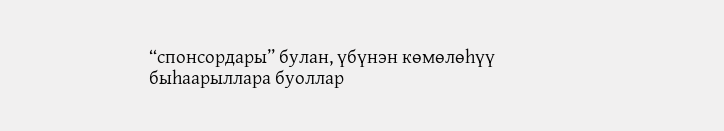“спонсордары” булан, үбүнэн көмөлөһүү быһаарыллара буоллар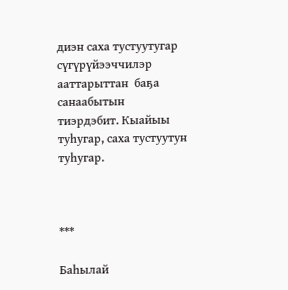диэн саха тустуутугар сүгүрүйээччилэр ааттарыттан  баҕа санаабытын  тиэрдэбит. Кыайыы  туһугар, саха тустуутун туһугар.



***

Баһылай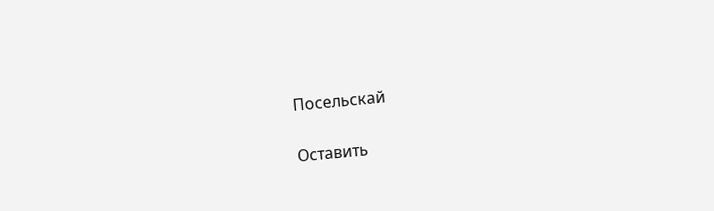Посельскай

Оставить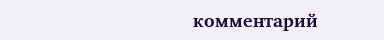комментарий